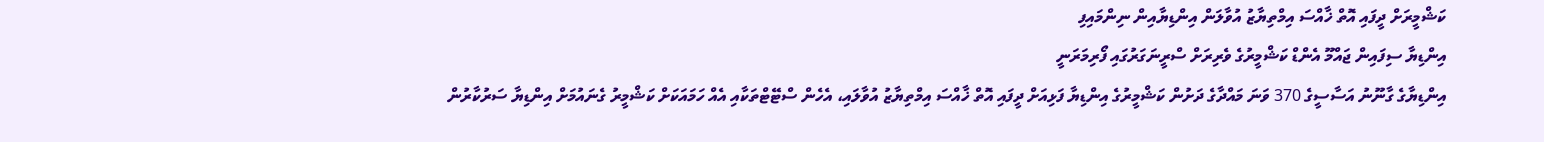ކަޝްމީރަށް ދީފައި އޮތް ޚާއްސަ އިމްތިޔާޒު އުވާލަން އިންޑިޔާއިން ނިންމައިފި
އިންޑިޔާ ސިފައިން ޖައްމޫ އެންޑް ކަޝްމީރުގެ ވެރިރަށް ސްރީނަގަރުގައި ފޯރިމަރަނީ
އިންޑިޔާގެ ގާނޫނު އަސާސީގެ 370 ވަނަ މައްދާގެ ދަށުން ކަޝްމީރުގެ އިންޑިޔާ ފަޅިއަށް ދީފައި އޮތް ޚާއްސަ އިމްތިޔާޒު އުވާލައި، އެހެން ސްޓޭޓްތަކާއި އެއް ހަމައަކަށް ކަޝްމީރު ގެނައުމަށް އިންޑިޔާ ސަރުކާރުން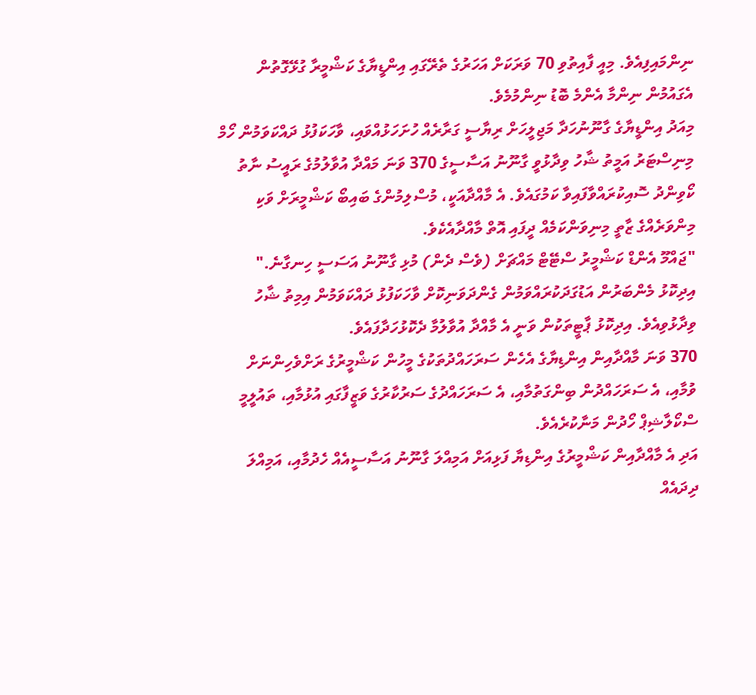ނިންމައިފިއެވެ. މިއީ ފާއިތުވި 70 ވަރަކަށް އަހަރުގެ ތެރޭގައި އިންޑީޔާގެ ކަޝްމީރާ ގުޅޭގޮތުން އެގައުމުން ނިންމާ އެންމެ ބޮޑު ނިންމުމެވެ.
މިއަދު އިންޑީޔާގެ ގާނޫނުހަދާ މަޖިލީހަށް ރިޔާސީ ގަރާރެއް ހުށަހަޅުއްވައި، ވާހަކަފުޅު ދައްކަވަމުން ހޯމް މިނިސްޓަރު އަމީތު ޝާހު ވިދާޅުވީ ގާނޫނު އަސާސީގެ 370 ވަނަ މައްދާ އުވާލުމުގެ ރައީސު ނާތު ކޯވިންދު ސޮއިކުރައްވާފައިވާ ކަމުގައެވެ. އެ މާއްދާއަކީ، މުސްލިމުންގެ ބައިބޯ ކަޝްމީރަށް ވަކި މިންވަރެއްގެ ޒާތީ މިނިވަންކަމެއް ދީފައި އޮތް މާއްދާއެކެވެ.
"ޖައްމޫ އެންޑް ކަޝްމީރު ސްޓޭޓް މައްޗަށް (ވެސް ދެން) މުޅި ގާނޫނު އަސަސީ ހިނގާނެ." އިދިކޮޅު މެންބަރުން އަޑުގަދަކުރައްވަމުން ގެންދަވަނިކޮށް ވާހަކަފުޅު ދައްކަވަމުން އިމިތު ޝާހު ވިދާޅުވިއެވެ. އިދިކޮޅު ޕާޓީތަކުން ވަނީ އެ މާއްދާ އުވާލުމާ ދެކޮޅުހަދާފައެވެ.
370 ވަނަ މާއްދާއިން އިންޑިޔާގެ އެހެން ސަރަހައްދުތަކުގެ މީހުން ކަޝްމީރުގެ ރަށްވެހިންނަށް ވުމާއި، އެ ސަރަހައްދުން ބިންގަތުމާއި، އެ ސަރަހައްދުގެ ސަރުކާރުގެ ވަޒީފާގައި އުޅުމާއި، ތައުލީމީ ސްކޯލާޝިޕް ހޯދުން މަނާކުރެއެވެ.
އަދި އެ މާއްދާއިން ކަޝްމީރުގެ އިންޑިޔާ ފަޅިއަށް އަމިއްލަ ގާނޫނު އަސާސީއެއް ހެދުމާއި، އަމިއްލަ ދިދައެއް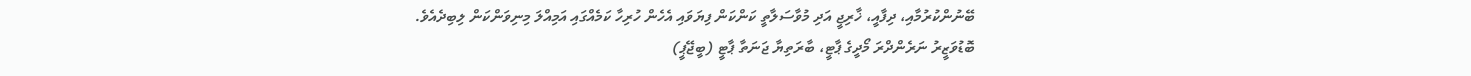ބޭނުންކުރުމާއި، ދިފާއީ، ޚާރިޖީ އަދި މުވާސަލާތީ ކަންކަން ފިޔަވައި އެހެން ހުރިހާ ކަމެއްގައި އަމިއްލަ މިނިވަންކަން ލިބިދެއެވެ.
ބޮޑުވަޒީރު ނަރެންދްރަ މޯދީގެ ޕާޓީ، ބާރަތިޔާ ޖަނަތާ ޕާޓީ (ބީޖޭޕީ)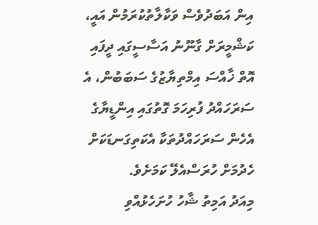އިން އަބަދުވެސް ވަކާލާތުކުރަމުން އައީ، ކަޝްމީރަށް ގާނޫނު އަސާސީގައި ދީފައި އޮތް ޚާއްސަ އިމްތިޔާޒުގެ ސަބަބުން، އެ ސަރަހައްދު ފުރިހަމަ ގޮތުގައި އިންޑީޔާގެ އެހެން ސަރަހައްދުތަކާ އެކަތިގަނޑަކަށް ހެދުމަށް ހުރަސްއެލޭ ކަމަށެވެ.
މިއަދު އަމިތު ޝާހު ހުށަހެޅުއްވި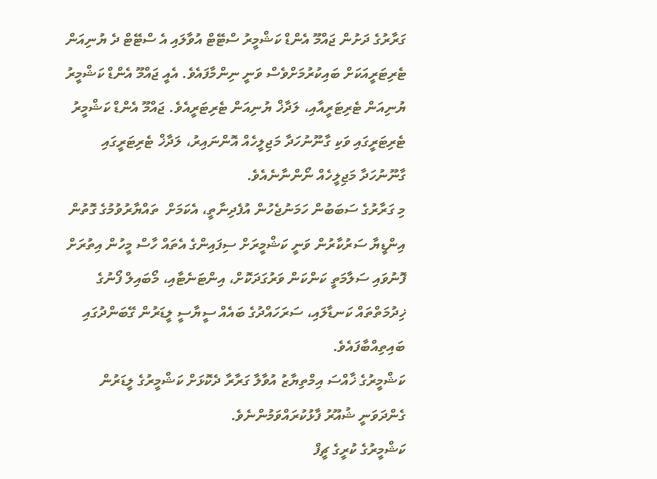ގަރާރުގެ ދަށުން ޖައްމޫ އެންޑް ކަޝްމީރު ސްޓޭޓް އުވާލައި އެ ސްޓޭޓް ދެ ޔުނިއަން ޓެރިޓަރީއަކަށް ބައިކުރުމަށްވެސް ވަނީ ނިންމާފައެވެ. އެއީ ޖައްމޫ އެންޑް ކަޝްމީރު ޔުނިއަން ޓެރިޓަރީއާއި، ލަދާޚް ޔުނިއަން ޓެރިޓަރީއެވެ. ޖައްމޫ އެންޑް ކަޝްމީރު ޓެރިޓަރީގައި ވަކި ގާނޫނުހަދާ މަޖިލީހެއް އޮންނައިރު، ލަދާޚް ޓެރިޓަރީގައި ގާނޫނުހަދާ މަޖިލީހެއް ނޯންނާނެއެވެ.
މި ގަރާރުގެ ސަބަބުން ހަމަނުޖެހުން އުފެދިނާތީ، އެކަމަށް  ތައްޔާރުވުމުގެ ގޮތުން އިންޑީޔާ ސަރުކާރުން ވަނީ ކަޝްމީރަށް ސިފައިންގެ އެތައް ހާސް މީހުން އިތުރަށް ފޮނުވައި ސަލާމަތީ ކަންކަން ވަރުގަދަކޮށް، އިންޓަނެޓާއި، މޯބައިލް ފޯނުގެ ޚިދުމަތްތައް ކަނޑާލައި، ސަރަހައްދުގެ ބައެއް ސީޔާސީ ލީޑަރުން ގޭބަންދުގައި ބައިތިއްބާފައެވެ.
ކަޝްމީރުގެ ޚާއްސަ އިމްތިޔާޒު އުވާލާ ގަރާރާ ދެކޮޅަށް ކަޝްމީރުގެ ލީޑަރުން ގެންދަވަނީ ޝުއޫރު ފާޅުކުރައްވަމުންނެވެ.
ކަޝްމީރުގެ ކުރީގެ ޗީފް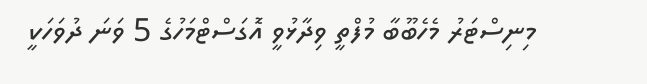މިނިސްޓަރު މެހެބޫބާ މުފްތީ ވިދާޅުވީ އޮގަސްޓްމަހުގެ 5 ވަނަ ދުވަހަކީ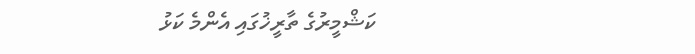ކަޝްމީރުގެ ތާރީޚުގައި އެންމެ ކަޅު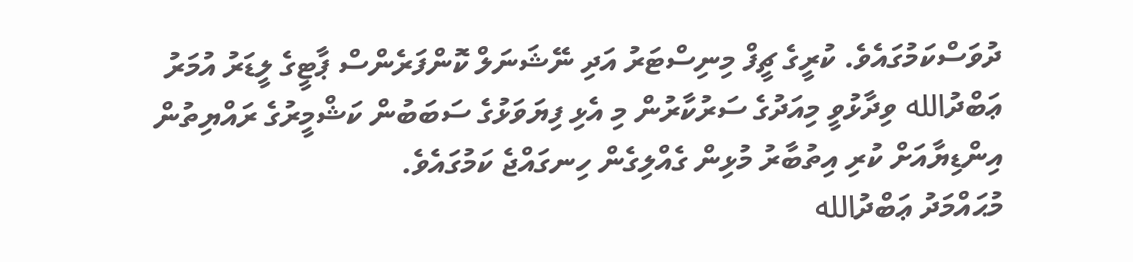ދުވަސްކަމުގައެވެ. ކުރީގެ ޗީފް މިނިސްޓަރު އަދި ނޭޝަނަލް ކޮންފަރެންސް ޕާޓީގެ ލީޑަރު އުމަރު ޢަބްދުالله ވިދާޅުވީ މިއަދުގެ ސަރުކާރުން މި އެޅި ފިޔަވަޅުގެ ސަބަބުން ކަޝްމީރުގެ ރައްޔިތުން އިންޑިޔާއަށް ކުރި އިތުބާރު މުޅިން ގެއްލިގެން ހިނގައްޖެ ކަމުގައެވެ.
މުޙައްމަދު ޢަބްދުالله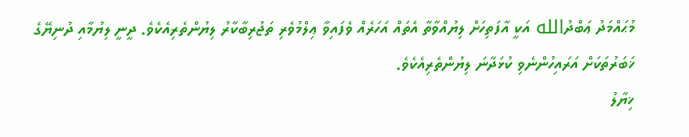މުޙައްމަދު ޢަބްދުالله އަކީ އާފަތިހަށް ލިޔުއްވާތާ އެތައް އަހަރެއް ވެފައިވާ ޢިލްމުވެރި ތަޖުރިބާކާރު ލިޔުންތެރިއެކެވެ. ދީނީ ލިޔުމާއި ދުނިޔޭގެ ޚަބަރުތަކަށް އަރައިހުންނެވި ކުޅަދާނަ ލިޔުންތެރިއެކެވެ.
ޚިޔާލު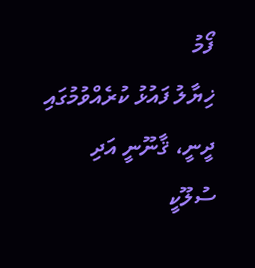ފޯމު
ޚިޔާލު ފައުޅު ކުރެއްވުމުގައި ދީނީ، ޤާނޫނީ އަދި ސުލޫކީ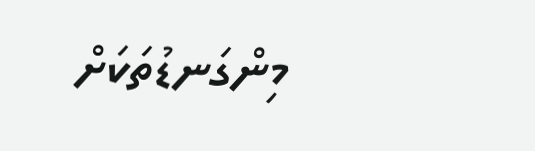މިންގަނޑުތަކަށް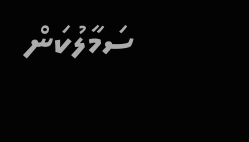ސަމާލުކަން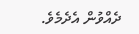ދެއްވުން އެދެމެވެ.